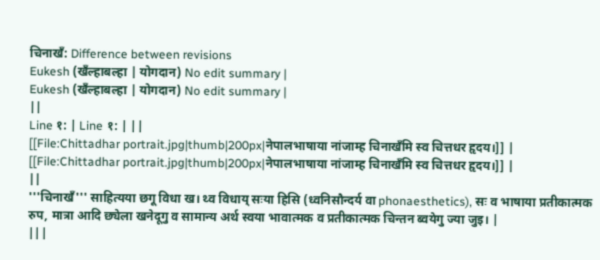चिनाखँ: Difference between revisions
Eukesh (खँल्हाबल्हा | योगदान) No edit summary |
Eukesh (खँल्हाबल्हा | योगदान) No edit summary |
||
Line १: | Line १: | ||
[[File:Chittadhar portrait.jpg|thumb|200px|नेपालभाषाया नांजाम्ह चिनाखँमि स्व चित्तधर हृदय।]] |
[[File:Chittadhar portrait.jpg|thumb|200px|नेपालभाषाया नांजाम्ह चिनाखँमि स्व चित्तधर हृदय।]] |
||
'''चिनाखँ''' साहित्यया छगू विधा ख। थ्व विधाय् सःया हिसि (ध्वनिसौन्दर्य वा phonaesthetics), सः व भाषाया प्रतीकात्मक रुप, मात्रा आदि छ्येला खनेदूगु व सामान्य अर्थ स्वया भावात्मक व प्रतीकात्मक चिन्तन ब्वयेगु ज्या जुइ। |
|||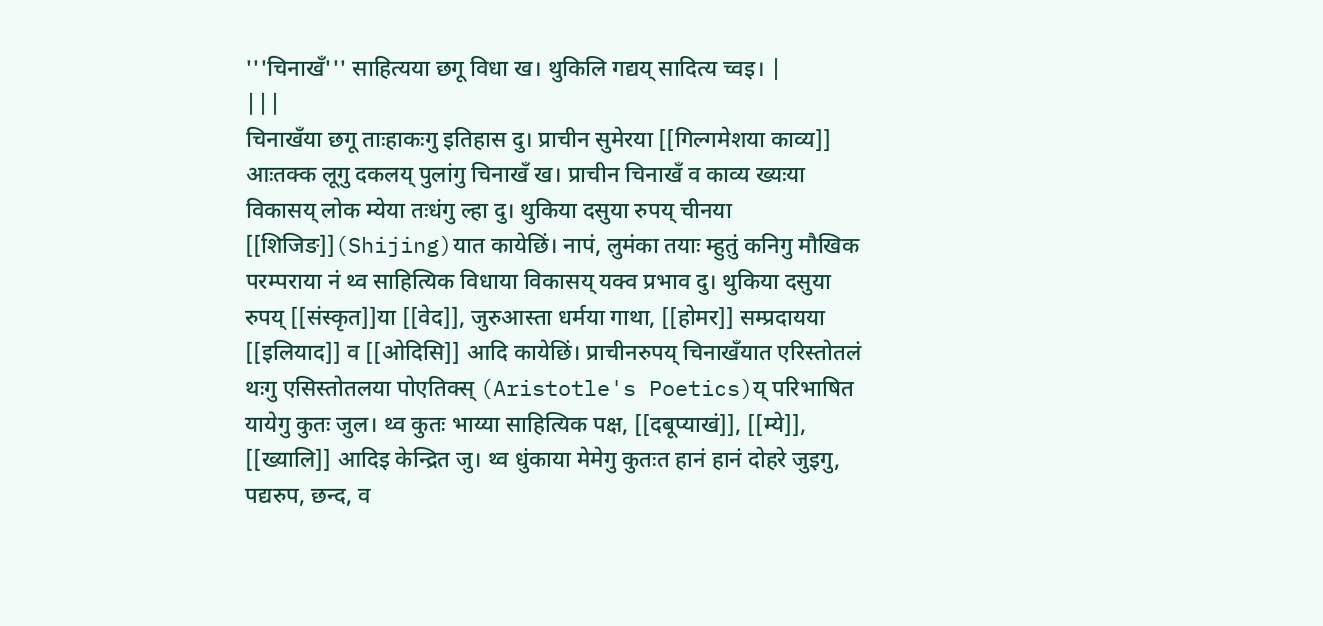'''चिनाखँ''' साहित्यया छगू विधा ख। थुकिलि गद्यय् सादित्य च्वइ। |
|||
चिनाखँया छगू ताःहाकःगु इतिहास दु। प्राचीन सुमेरया [[गिल्गमेशया काव्य]] आःतक्क लूगु दकलय् पुलांगु चिनाखँ ख। प्राचीन चिनाखँ व काव्य ख्यःया विकासय् लोक म्येया तःधंगु ल्हा दु। थुकिया दसुया रुपय् चीनया [[शिजिङ]](Shijing)यात कायेछिं। नापं, लुमंका तयाः म्हुतुं कनिगु मौखिक परम्पराया नं थ्व साहित्यिक विधाया विकासय् यक्व प्रभाव दु। थुकिया दसुया रुपय् [[संस्कृत]]या [[वेद]], जुरुआस्ता धर्मया गाथा, [[होमर]] सम्प्रदायया [[इलियाद]] व [[ओदिसि]] आदि कायेछिं। प्राचीनरुपय् चिनाखँयात एरिस्तोतलं थःगु एसिस्तोतलया पोएतिक्स् (Aristotle's Poetics)य् परिभाषित यायेगु कुतः जुल। थ्व कुतः भाय्या साहित्यिक पक्ष, [[दबूप्याखं]], [[म्ये]], [[ख्यालि]] आदिइ केन्द्रित जु। थ्व धुंकाया मेमेगु कुतःत हानं हानं दोहरे जुइगु, पद्यरुप, छन्द, व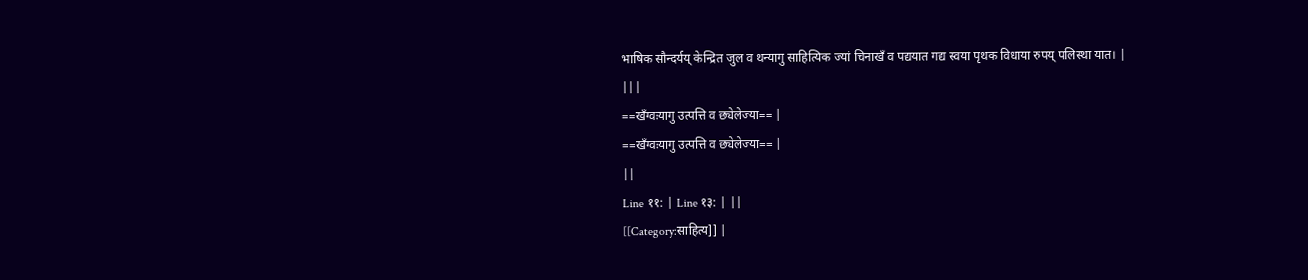भाषिक सौन्दर्यय् केन्द्रित जुल व थन्यागु साहित्यिक ज्यां चिनाखँ व पद्ययात गद्य स्वया पृथक विधाया रुपय् पलिस्था यात। |
|||
==खँग्वःयागु उत्पत्ति व छ्येलेज्या== |
==खँग्वःयागु उत्पत्ति व छ्येलेज्या== |
||
Line ११: | Line १३: | ||
[[Category:साहित्य]] |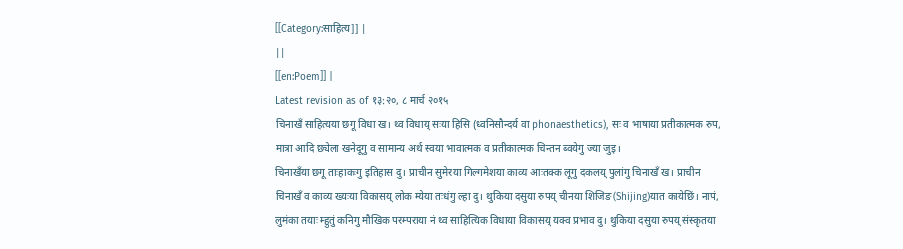[[Category:साहित्य]] |
||
[[en:Poem]] |
Latest revision as of १३:२०, ८ मार्च २०१५
चिनाखँ साहित्यया छगू विधा ख। थ्व विधाय् सःया हिसि (ध्वनिसौन्दर्य वा phonaesthetics), सः व भाषाया प्रतीकात्मक रुप, मात्रा आदि छ्येला खनेदूगु व सामान्य अर्थ स्वया भावात्मक व प्रतीकात्मक चिन्तन ब्वयेगु ज्या जुइ।
चिनाखँया छगू ताःहाकःगु इतिहास दु। प्राचीन सुमेरया गिल्गमेशया काव्य आःतक्क लूगु दकलय् पुलांगु चिनाखँ ख। प्राचीन चिनाखँ व काव्य ख्यःया विकासय् लोक म्येया तःधंगु ल्हा दु। थुकिया दसुया रुपय् चीनया शिजिङ(Shijing)यात कायेछिं। नापं, लुमंका तयाः म्हुतुं कनिगु मौखिक परम्पराया नं थ्व साहित्यिक विधाया विकासय् यक्व प्रभाव दु। थुकिया दसुया रुपय् संस्कृतया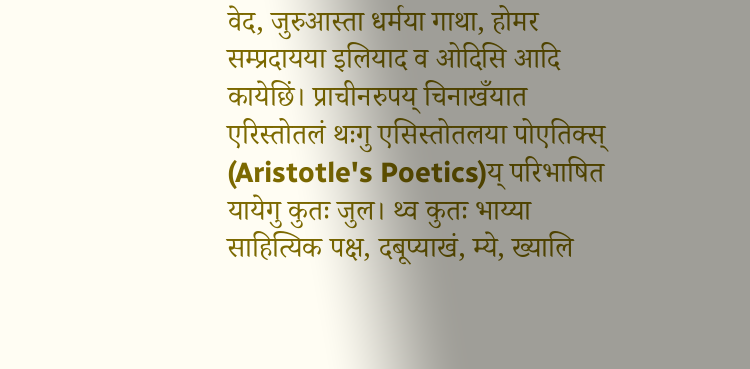वेद, जुरुआस्ता धर्मया गाथा, होमर सम्प्रदायया इलियाद व ओदिसि आदि कायेछिं। प्राचीनरुपय् चिनाखँयात एरिस्तोतलं थःगु एसिस्तोतलया पोएतिक्स् (Aristotle's Poetics)य् परिभाषित यायेगु कुतः जुल। थ्व कुतः भाय्या साहित्यिक पक्ष, दबूप्याखं, म्ये, ख्यालि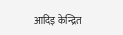आदिइ केन्द्रित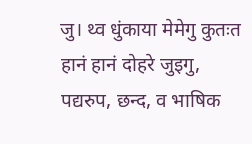जु। थ्व धुंकाया मेमेगु कुतःत हानं हानं दोहरे जुइगु, पद्यरुप, छन्द, व भाषिक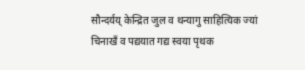सौन्दर्यय् केन्द्रित जुल व थन्यागु साहित्यिक ज्यां चिनाखँ व पद्ययात गद्य स्वया पृथक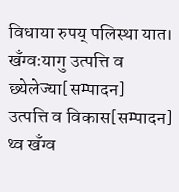विधाया रुपय् पलिस्था यात।
खँग्वःयागु उत्पत्ति व छ्येलेज्या[सम्पादन]
उत्पत्ति व विकास[सम्पादन]
थ्व खँग्व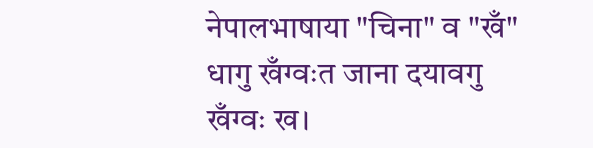नेपालभाषाया "चिना" व "खँ" धागु खँग्वःत जाना दयावगु खँग्वः ख।